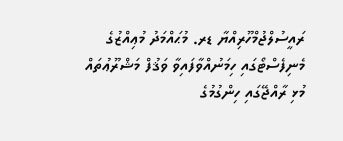ރައީސުލްޖުމްހޫރިއްޔާ ޑރ. މުޙައްމަދު މުޢިއްޒުގެ މެނިފެސްޓޯގައި ހިމަނުއްވާފައިވާ ވަޤުފް މަޝްރޫޢުތައް މުޅި ރާއްޖޭގައި ހިންގުމުގެ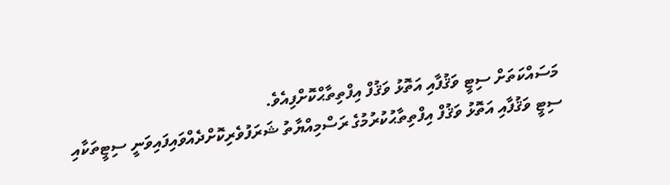މަސައްކަތަށް ސިޓީ ވަޤުފާއި އަތޮޅު ވަޤުފް އިފްތިތާޙްކޮށްފިއެވެ.
ސިޓީ ވަޤުފާއި އަތޮޅު ވަޤުފް އިފްތިތާޙުކުރުމުގެ ރަސްމިއްޔާތު ޝަރަފުވެރިކޮށްދެއްވައިފައިވަނީ ސިޓީތަކާއި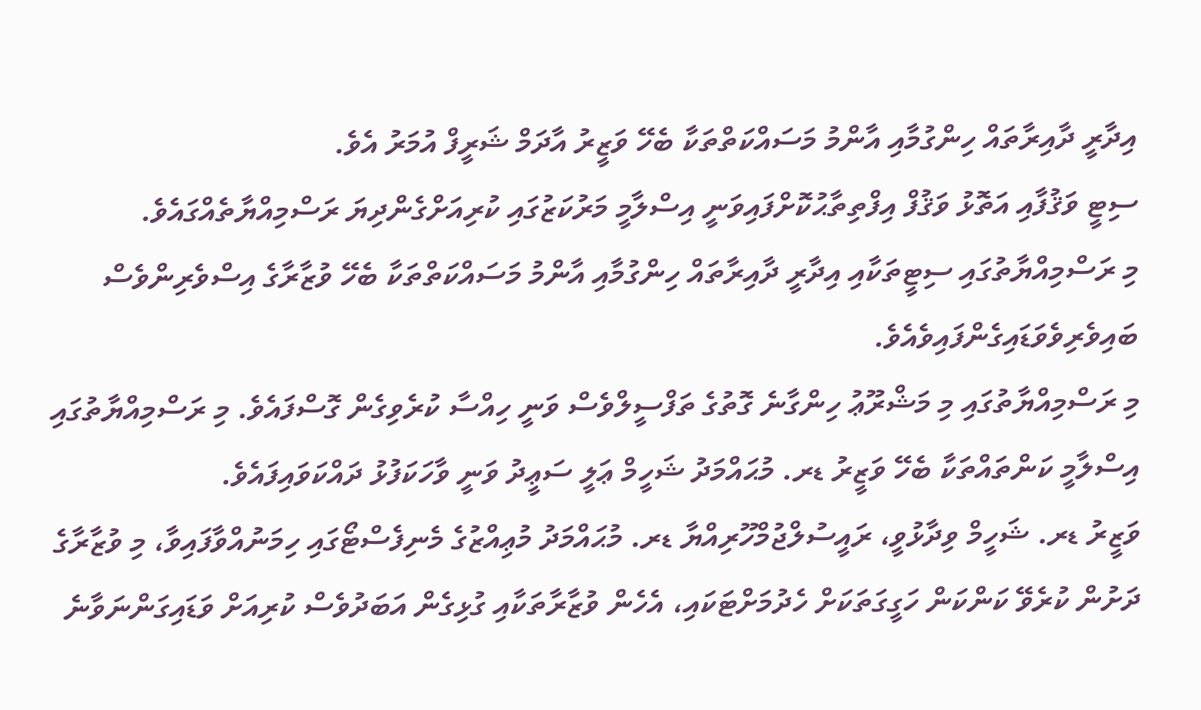އިދާރީ ދާއިރާތައް ހިންގުމާއި އާންމު މަސައްކަތްތަކާ ބެހޭ ވަޒީރު އާދަމް ޝަރީފް އުމަރު އެވެ.
ސިޓީ ވަޤުފާއި އަތޮޅު ވަޤުފް އިފްތިތާޙުކޮށްފައިވަނީ އިސްލާމީ މަރުކަޒުގައި ކުރިއަށްގެންދިޔަ ރަސްމިއްޔާތެއްގައެވެ.
މި ރަސްމިއްޔާތުގައި ސިޓީތަކާއި އިދާރީ ދާއިރާތައް ހިންގުމާއި އާންމު މަސައްކަތްތަކާ ބެހޭ ވުޒާރާގެ އިސްވެރިންވެސް ބައިވެރިވެވަޑައިގެންފައިވެއެވެ.
މި ރަސްމިއްޔާތުގައި މި މަޝްރޫޢު ހިންގާނެ ގޮތުގެ ތަފްސީލްވެސް ވަނީ ހިއްސާ ކުރެވިގެން ގޮސްފައެވެ. މި ރަސްމިއްޔާތުގައި އިސްލާމީ ކަންތައްތަކާ ބެހޭ ވަޒީރު ޑރ. މުޙައްމަދު ޝަހީމް ޢަލީ ސަޢީދު ވަނީ ވާހަކަފުޅު ދައްކަވައިފައެވެ.
ވަޒީރު ޑރ. ޝަހީމް ވިދާޅުވީ، ރައީސުލްޖުމްހޫރިއްޔާ ޑރ. މުޙައްމަދު މުޢިއްޒުގެ މެނިފެސްޓޯގައި ހިމަނުއްވާފައިވާ، މި ވުޒާރާގެ ދަށުން ކުރެވޭ ކަންކަން ހަގީގަތަކަށް ހެދުމަށްޓަކައި، އެހެން ވުޒާރާތަކާއި ގުޅިގެން އަބަދުވެސް ކުރިއަށް ވަޑައިގަންނަވާނެ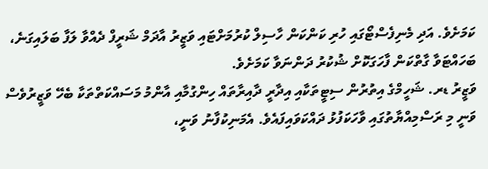ކަމަށެވެ. އަދި މެނިފެސްޓޯގައި ހުރި ކަންކަން ހާސިލް ކުރުމަށްޓައި ވަޒީރު އާދަމް ޝަރީފް ދެއްވާ ލަފާ ބަލައިގަނެ، ބަހައްޓަވާ ގާތްކަން ފާހަގަކޮށް ޝުކުރު ދަންނަވާ ކަމަށެވެ.
ވަޒީރު ޑރ. ޝަހީމްގެ އިތުރުން ސިޓީތަކާއި އިދާރީ ދާއިރާތައް ހިންގުމާއި އާންމު މަސައްކަތްތަކާ ބެހޭ ވަޒީރުވެސް ވަނީ މި ރަސްމިއްޔާތުގައި ވާހަކަފުޅު ދައްކަވައިފައެވެ. އެމަނިކުފާނު ވަނީ،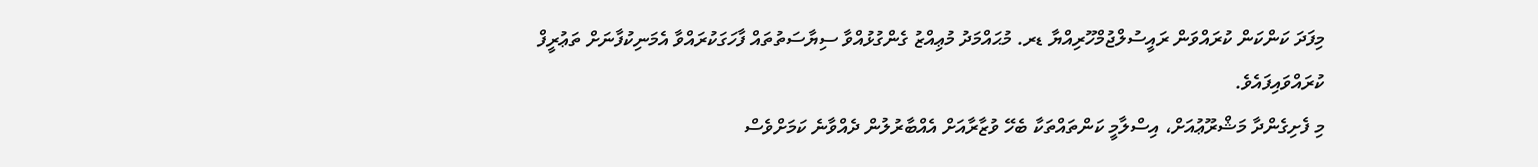މިފަދަ ކަންކަން ކުރައްވަން ރައީސުލްޖުމްހޫރިއްޔާ ޑރ. މުޙައްމަދު މުޢިއްޒު ގެންގުޅުއްވާ ސިޔާސަތުތައް ފާހަގަކުރައްވާ އެމަނިކުފާނަށް ތަޢުރީފް ކުރައްވައިފައެވެ.
މި ފެށިގެންދާ މަޝްރޫޢުއަށް، އިސްލާމީ ކަންތައްތަކާ ބެހޭ ވުޒާރާއަށް އެއްބާރުލުން ދެއްވާނެ ކަމަށްވެސް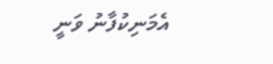އެމަނިކުފާނު ވަނީ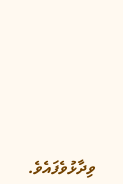ވިދާޅުވެފައެވެ.